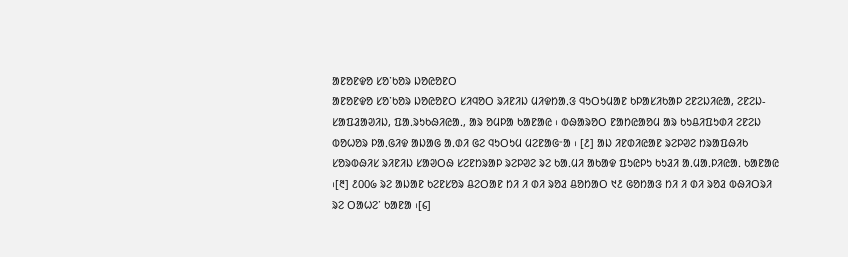ᱟᱱᱚᱱᱫᱚ ᱥᱚᱸᱠᱚᱨ ᱡᱚᱭᱚᱱᱛ
ᱟᱱᱚᱱᱫᱚ ᱥᱚᱸᱠᱚᱨ ᱡᱚᱭᱚᱱᱛ ᱥᱤᱧᱚᱛ ᱨᱤᱱᱤᱡ ᱢᱤᱫᱴᱟᱹᱝ ᱧᱩᱛᱩᱢᱟᱱ ᱠᱞᱟᱥᱤᱠᱟᱞ ᱮᱱᱮᱡᱤᱭᱟ, ᱮᱱᱮᱡ-ᱥᱟᱯᱲᱟᱣᱤᱡ, ᱯᱟᱹᱨᱩᱠᱷᱤᱭᱟᱹ, ᱟᱨ ᱚᱢᱞᱟ ᱠᱟᱱᱟᱭ ᱾ ᱵᱷᱟᱨᱚᱛ ᱱᱟᱴᱭᱟᱚᱢ ᱟᱨ ᱠᱩᱪᱤᱯᱩᱰᱤ ᱮᱱᱮᱡ ᱵᱚᱦᱚᱨ ᱞᱟᱹᱜᱤᱫ ᱟᱡᱟᱜ ᱟᱹᱰᱤ ᱜᱮ ᱧᱩᱛᱩᱢ ᱢᱮᱱᱟᱜᱼᱟ ᱾ [᱒] ᱟᱡ ᱤᱱᱰᱤᱭᱟᱱ ᱨᱮᱞᱣᱮ ᱴᱨᱟᱯᱷᱤᱠ ᱥᱚᱨᱵᱷᱤᱥ ᱨᱤᱱᱤᱡ ᱥᱟᱣᱛᱷ ᱥᱮᱱᱴᱨᱟᱞ ᱨᱮᱞᱣᱮ ᱨᱮ ᱠᱟᱹᱢᱤ ᱟᱠᱟᱫ ᱯᱩᱭᱞᱩ ᱠᱩᱲᱤ ᱟᱹᱢᱟᱹᱞᱤᱭᱟᱹ ᱠᱟᱱᱟᱭ ᱾[᱓] ᱒᱐᱐᱙ ᱨᱮ ᱟᱡᱟᱱ ᱠᱮᱱᱥᱚᱨ ᱪᱮᱛᱟᱱ ᱴᱤ ᱤ ᱰᱤ ᱨᱚᱲ ᱪᱚᱴᱟᱛ ᱑᱒ ᱜᱚᱴᱟᱝ ᱴᱤ ᱤ ᱰᱤ ᱨᱚᱲ ᱵᱷᱤᱛᱨᱤ ᱨᱮ ᱛᱟᱦᱮᱸ ᱠᱟᱱᱟ ᱾[᱔]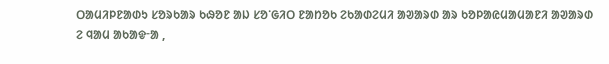ᱛᱟᱢᱤᱞᱱᱟᱰᱩ ᱥᱚᱨᱠᱟᱨ ᱠᱷᱚᱱ ᱟᱡ ᱥᱚᱸᱜᱤᱛ ᱱᱟᱴᱚᱠ ᱮᱠᱟᱰᱮᱢᱤ ᱟᱣᱟᱨᱰ ᱟᱨ ᱠᱚᱞᱟᱭᱢᱟᱢᱟᱱᱤ ᱟᱣᱟᱨᱰ ᱮ ᱧᱟᱢ ᱟᱠᱟᱫᱼᱟ ,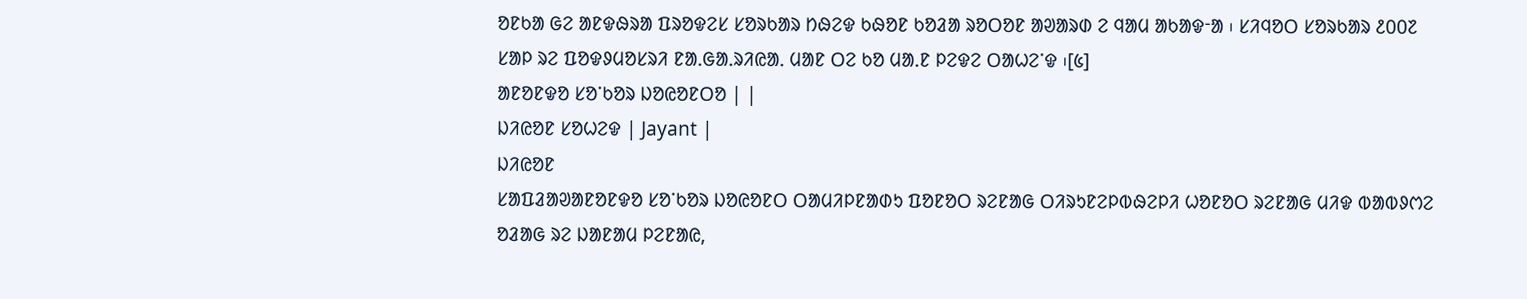ᱚᱱᱠᱟ ᱜᱮ ᱟᱱᱫᱷᱨᱟ ᱯᱨᱚᱫᱮᱥ ᱥᱚᱨᱠᱟᱨ ᱴᱷᱮᱫ ᱠᱷᱚᱱ ᱠᱚᱲᱟ ᱨᱚᱛᱚᱱ ᱟᱣᱟᱨᱰ ᱮ ᱧᱟᱢ ᱟᱠᱟᱫᱼᱟ ᱾ ᱥᱤᱧᱚᱛ ᱥᱚᱨᱠᱟᱨ ᱒᱐᱐᱗ ᱥᱟᱞ ᱨᱮ ᱯᱚᱫᱽᱢᱚᱥᱨᱤ ᱱᱟᱹᱜᱟᱹᱨᱤᱭᱟᱹ ᱢᱟᱱ ᱛᱮ ᱠᱚ ᱢᱟᱹᱱ ᱞᱮᱫᱮ ᱛᱟᱦᱮᱸᱫ ᱾[᱕]
ᱟᱱᱚᱱᱫᱚ ᱥᱚᱸᱠᱚᱨ ᱡᱚᱭᱚᱱᱛᱚ | |
ᱡᱤᱭᱚᱱ ᱥᱚᱦᱮᱫ | Jayant |
ᱡᱤᱭᱚᱱ
ᱥᱟᱯᱲᱟᱣᱟᱱᱚᱱᱫᱚ ᱥᱚᱸᱠᱚᱨ ᱡᱚᱭᱚᱱᱛ ᱛᱟᱢᱤᱞᱱᱟᱰᱩ ᱯᱚᱱᱚᱛ ᱨᱮᱱᱟᱜ ᱛᱤᱨᱩᱱᱮᱞᱵᱷᱮᱞᱤ ᱦᱚᱱᱚᱛ ᱨᱮᱱᱟᱜ ᱢᱤᱫ ᱵᱟᱵᱽᱬᱮ ᱚᱲᱟᱜ ᱨᱮ ᱡᱟᱱᱟᱢ ᱞᱮᱱᱟᱭ,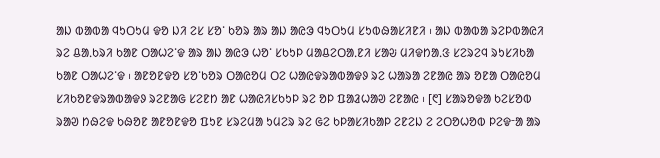ᱟᱡ ᱵᱟᱵᱟ ᱧᱩᱛᱩᱢ ᱫᱚ ᱡᱤ ᱮᱥ ᱥᱚᱸ ᱠᱚᱨ ᱟᱨ ᱟᱡ ᱟᱭᱳ ᱧᱩᱛᱩᱢ ᱥᱩᱵᱷᱟᱥᱤᱱᱤ ᱾ ᱟᱡ ᱵᱟᱵᱟ ᱨᱮᱞᱵᱟᱭᱤ ᱨᱮ ᱪᱟᱹᱠᱨᱤ ᱠᱟᱱ ᱛᱟᱦᱮᱸᱫ ᱟᱨ ᱟᱡ ᱟᱭᱳ ᱦᱚᱸ ᱥᱠᱩᱞ ᱢᱟᱪᱮᱛᱟᱹᱱᱤ ᱥᱟᱶ ᱢᱤᱫᱴᱟᱹᱝ ᱥᱮᱨᱮᱧ ᱨᱩᱥᱤᱠᱟ ᱠᱟᱱ ᱛᱟᱦᱮᱸᱫ ᱾ ᱟᱱᱚᱱᱫᱚ ᱥᱚᱸᱠᱚᱨ ᱛᱟᱭᱚᱢ ᱛᱮ ᱦᱟᱭᱫᱨᱟᱵᱟᱫᱽ ᱨᱮ ᱦᱟᱨᱟ ᱮᱱᱟᱭ ᱟᱨ ᱚᱱᱟ ᱛᱟᱭᱚᱢ ᱥᱤᱠᱚᱱᱫᱨᱟᱵᱟᱫᱽ ᱨᱮᱱᱟᱜ ᱥᱮᱱᱴ ᱟᱱ ᱦᱟᱭᱤᱥᱠᱩᱞ ᱨᱮ ᱚᱞ ᱯᱟᱲᱦᱟᱣ ᱮᱱᱟᱭ ᱾ [᱖] ᱥᱟᱨᱚᱫᱟ ᱠᱮᱥᱚᱵ ᱨᱟᱣ ᱴᱷᱮᱫ ᱠᱷᱚᱱ ᱟᱱᱚᱱᱫᱚ ᱯᱩᱱ ᱥᱨᱮᱢᱟ ᱩᱢᱮᱨ ᱨᱮ ᱜᱮ ᱠᱞᱟᱥᱤᱠᱟᱞ ᱮᱱᱮᱡ ᱮ ᱮᱛᱚᱦᱚᱵ ᱞᱮᱫᱼᱟ ᱟᱨ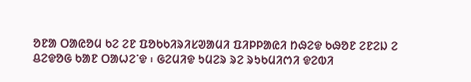ᱚᱱᱟ ᱛᱟᱭᱚᱢ ᱠᱮ ᱮᱱ ᱯᱚᱠᱠᱤᱨᱤᱥᱣᱟᱢᱤ ᱯᱤᱞᱞᱟᱭᱤ ᱴᱷᱮᱫ ᱠᱷᱚᱱ ᱮᱱᱮᱡ ᱮ ᱪᱮᱫᱚᱜ ᱠᱟᱱ ᱛᱟᱦᱮᱸᱫ ᱾ ᱜᱮᱢᱤᱫ ᱩᱢᱮᱨ ᱨᱮ ᱨᱩᱠᱢᱤᱬᱤ ᱫᱮᱵᱤ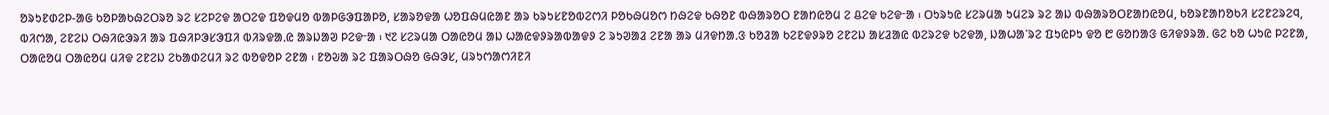ᱚᱨᱩᱱᱰᱮᱞ-ᱟᱜ ᱠᱚᱞᱟᱠᱷᱮᱛᱨᱚ ᱨᱮ ᱥᱮᱞᱮᱫ ᱟᱛᱮᱫ ᱯᱚᱫᱢᱚ ᱵᱟᱞᱜᱳᱯᱟᱞᱚ, ᱥᱟᱨᱚᱫᱟ ᱦᱚᱯᱷᱢᱭᱟᱱ ᱟᱨ ᱠᱨᱩᱥᱱᱚᱵᱮᱬᱤ ᱞᱚᱠᱷᱢᱚᱬ ᱴᱷᱮᱫ ᱠᱷᱚᱱ ᱵᱷᱟᱨᱚᱛ ᱱᱟᱴᱭᱚᱢ ᱮ ᱪᱮᱫ ᱠᱮᱫᱼᱟ ᱾ ᱛᱩᱨᱩᱭ ᱥᱮᱨᱢᱟ ᱩᱢᱮᱨ ᱨᱮ ᱟᱡ ᱵᱷᱟᱨᱚᱛᱱᱟᱴᱭᱚᱢ, ᱠᱚᱨᱱᱟᱴᱚᱠᱤ ᱥᱮᱱᱮᱨᱮᱧ, ᱵᱤᱬᱟ, ᱮᱱᱮᱡ ᱛᱷᱤᱭᱳᱨᱤ ᱟᱨ ᱯᱷᱤᱞᱳᱥᱳᱯᱤ ᱵᱤᱨᱫᱟᱹᱭ ᱟᱨᱡᱟᱣ ᱞᱮᱫᱼᱟ ᱾ ᱑᱗ ᱥᱮᱨᱢᱟ ᱛᱟᱭᱚᱢ ᱟᱡ ᱦᱟᱭᱫᱽᱨᱟᱵᱟᱫᱽ ᱮ ᱨᱩᱣᱟᱲ ᱮᱱᱟ ᱟᱨ ᱢᱤᱫᱴᱟᱹᱝ ᱠᱚᱲᱟ ᱠᱮᱱᱫᱽᱨᱚ ᱮᱱᱮᱡ ᱟᱥᱲᱟᱭ ᱵᱮᱨᱮᱫ ᱠᱮᱫᱟ, ᱡᱟᱦᱟᱸᱨᱮ ᱯᱩᱭᱞᱩ ᱫᱚ ᱘ ᱜᱚᱴᱟᱝ ᱜᱤᱫᱽᱨᱟᱹ ᱜᱮ ᱠᱚ ᱦᱩᱭ ᱞᱮᱱᱟ, ᱛᱟᱭᱚᱢ ᱛᱟᱭᱚᱢ ᱢᱤᱫ ᱮᱱᱮᱡ ᱮᱠᱟᱰᱮᱢᱤ ᱨᱮ ᱵᱚᱫᱚᱞ ᱮᱱᱟ ᱾ ᱱᱚᱶᱟ ᱨᱮ ᱯᱟᱨᱛᱷᱚ ᱜᱷᱳᱥ, ᱢᱨᱩᱬᱟᱬᱤᱱᱤ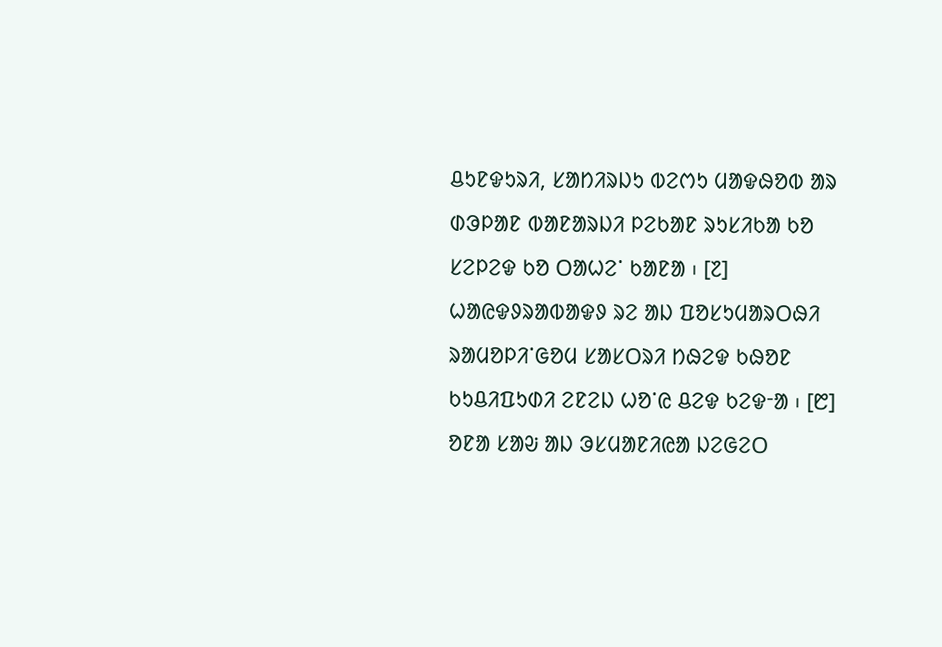ᱪᱩᱱᱫᱩᱨᱤ, ᱥᱟᱴᱤᱨᱡᱩ ᱵᱮᱬᱩ ᱢᱟᱫᱷᱚᱵ ᱟᱨ ᱰᱳᱞᱟᱱ ᱵᱟᱱᱟᱨᱡᱤ ᱞᱮᱠᱟᱱ ᱨᱩᱥᱤᱠᱟ ᱠᱚ ᱥᱮᱞᱮᱫ ᱠᱚ ᱛᱟᱦᱮᱸ ᱠᱟᱱᱟ ᱾ [᱗] ᱦᱟᱭᱫᱽᱨᱟᱵᱟᱫᱽ ᱨᱮ ᱟᱡ ᱯᱚᱥᱩᱢᱟᱨᱛᱷᱤ ᱨᱟᱢᱚᱞᱤᱸᱜᱚᱢ ᱥᱟᱥᱛᱨᱤ ᱴᱷᱮᱫ ᱠᱷᱚᱱ ᱠᱩᱪᱤᱯᱩᱰᱤ ᱮᱱᱮᱡ ᱦᱚᱸᱭ ᱪᱮᱫ ᱠᱮᱫᱼᱟ ᱾ [᱘] ᱚᱱᱟ ᱥᱟᱶ ᱟᱡ ᱳᱥᱢᱟᱱᱤᱭᱟ ᱡᱮᱜᱮᱛ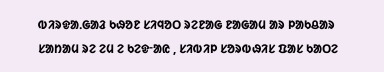ᱵᱤᱨᱫᱟᱹᱜᱟᱲ ᱠᱷᱚᱱ ᱥᱤᱧᱚᱛ ᱨᱮᱱᱟᱜ ᱱᱟᱜᱟᱢ ᱟᱨ ᱞᱟᱠᱪᱟᱨ ᱥᱟᱴᱟᱢ ᱨᱮ ᱮᱢ ᱮ ᱠᱮᱫᱼᱟᱭ , ᱥᱤᱵᱤᱞ ᱥᱚᱨᱵᱷᱤᱥ ᱯᱟᱥ ᱠᱟᱛᱮ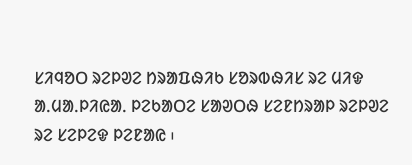ᱥᱤᱧᱚᱛ ᱨᱮᱞᱣᱮ ᱴᱨᱟᱯᱷᱤᱠ ᱥᱚᱨᱵᱷᱤᱥ ᱨᱮ ᱢᱤᱫ ᱟᱹᱢᱟᱹᱞᱤᱭᱟᱹ ᱞᱮᱠᱟᱛᱮ ᱥᱟᱣᱛᱷ ᱥᱮᱱᱴᱨᱟᱞ ᱨᱮᱞᱣᱮ ᱨᱮ ᱥᱮᱞᱮᱫ ᱞᱮᱱᱟᱭ ᱾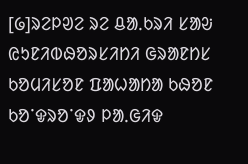[᱙]ᱨᱮᱞᱣᱮ ᱨᱮ ᱪᱟᱹᱠᱨᱤ ᱥᱟᱶ ᱭᱩᱱᱤᱵᱷᱚᱨᱥᱤᱴᱤ ᱜᱨᱟᱱᱴᱥ ᱠᱚᱢᱤᱥᱚᱱ ᱯᱟᱦᱟᱴᱟ ᱠᱷᱚᱱ ᱠᱚᱸᱫᱨᱚᱸᱫᱽ ᱞᱟᱹᱜᱤᱫ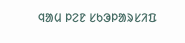ᱧᱟᱢ ᱞᱮᱱ ᱥᱠᱳᱞᱟᱨᱥᱤᱯ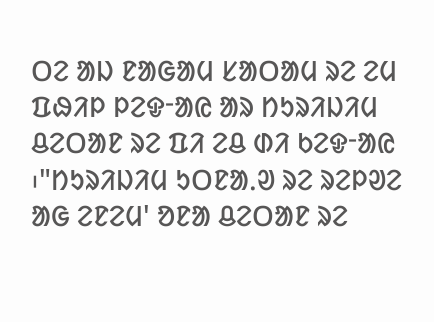ᱛᱮ ᱟᱡ ᱱᱟᱜᱟᱢ ᱥᱟᱛᱟᱢ ᱨᱮ ᱮᱢ ᱯᱷᱤᱞ ᱞᱮᱫᱼᱟᱭ ᱟᱨ ᱴᱩᱨᱤᱡᱤᱢ ᱪᱮᱛᱟᱱ ᱨᱮ ᱯᱤ ᱮᱪ ᱰᱤ ᱠᱮᱫᱼᱟᱭ ᱾"ᱴᱩᱨᱤᱡᱤᱢ ᱩᱛᱱᱟᱹᱣ ᱨᱮ ᱨᱮᱞᱣᱮ ᱟᱜ ᱮᱱᱮᱢ' ᱚᱱᱟ ᱪᱮᱛᱟᱱ ᱨᱮ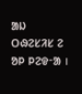ᱟᱡ ᱛᱷᱮᱥᱤᱥ ᱮ ᱚᱞ ᱞᱮᱫᱼᱟ ।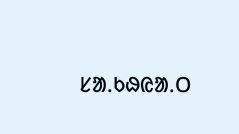ᱥᱟᱹᱠᱷᱭᱟᱹᱛ